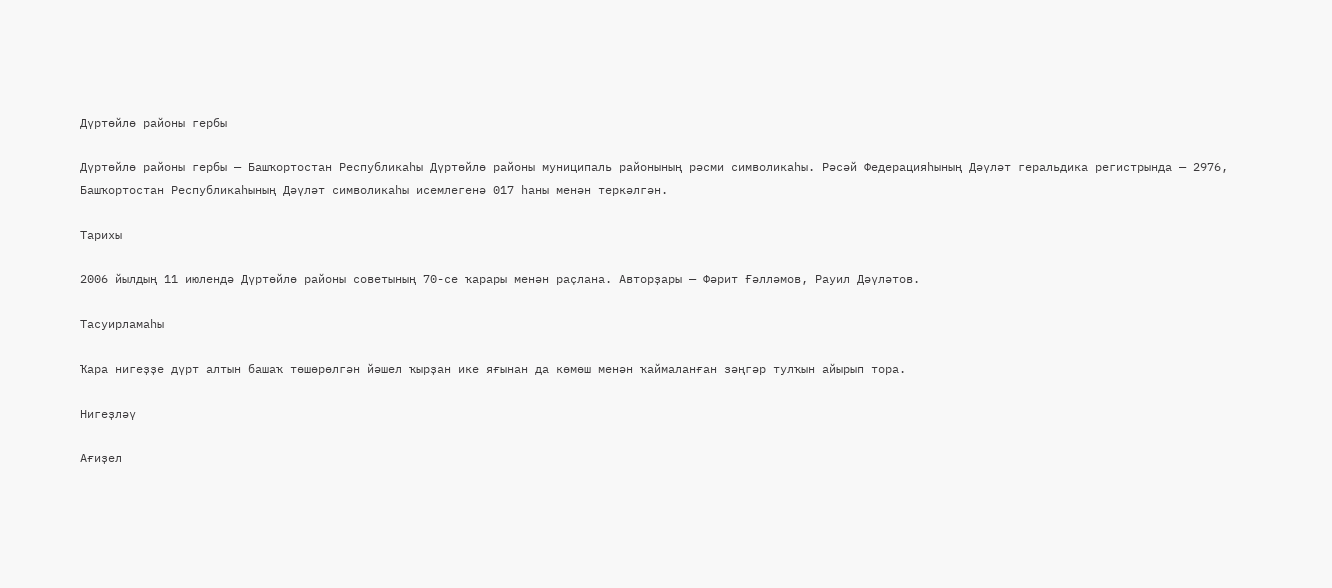Дүртөйлө районы гербы

Дүртөйлө районы гербы — Башҡортостан Республикаһы Дүртөйлө районы муниципаль районының рәсми символикаһы. Рәсәй Федерацияһының Дәүләт геральдика регистрында — 2976, Башҡортостан Республикаһының Дәүләт символикаһы исемлегенә 017 һаны менән теркәлгән.

Тарихы

2006 йылдың 11 июлендә Дүртөйлө районы советының 70-се ҡарары менән раҫлана. Авторҙары — Фәрит Ғәлләмов, Рауил Дәүләтов.

Тасуирламаһы

Ҡара нигеҙҙе дүрт алтын башаҡ төшөрөлгән йәшел ҡырҙан ике яғынан да көмөш менән ҡаймаланған зәңгәр тулҡын айырып тора.

Нигеҙләү

Ағиҙел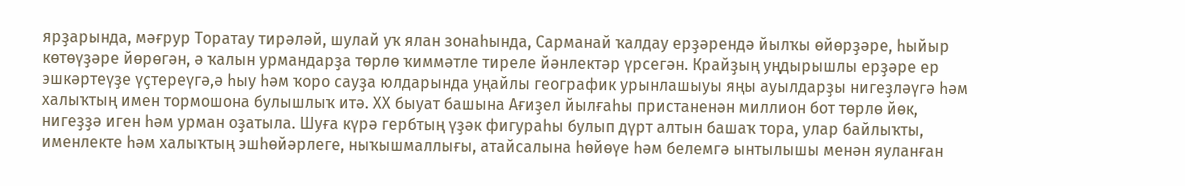ярҙарында, мәғрур Торатау тирәләй, шулай уҡ ялан зонаһында, Сарманай ҡалдау ерҙәрендә йылҡы өйөрҙәре, һыйыр көтөүҙәре йөрөгән, ә ҡалын урмандарҙа төрлө ҡиммәтле тиреле йәнлектәр үрсегән. Крайҙың уңдырышлы ерҙәре ер эшкәртеүҙе үҫтереүгә,ә һыу һәм ҡоро сауҙа юлдарында уңайлы географик урынлашыуы яңы ауылдарҙы нигеҙләүгә һәм халыҡтың имен тормошона булышлыҡ итә. ХХ быуат башына Ағиҙел йылғаһы пристаненән миллион бот төрлө йөк, нигеҙҙә иген һәм урман оҙатыла. Шуға күрә гербтың үҙәк фигураһы булып дүрт алтын башаҡ тора, улар байлыҡты, именлекте һәм халыҡтың эшһөйәрлеге, ныҡышмаллығы, атайсалына һөйөүе һәм белемгә ынтылышы менән яуланған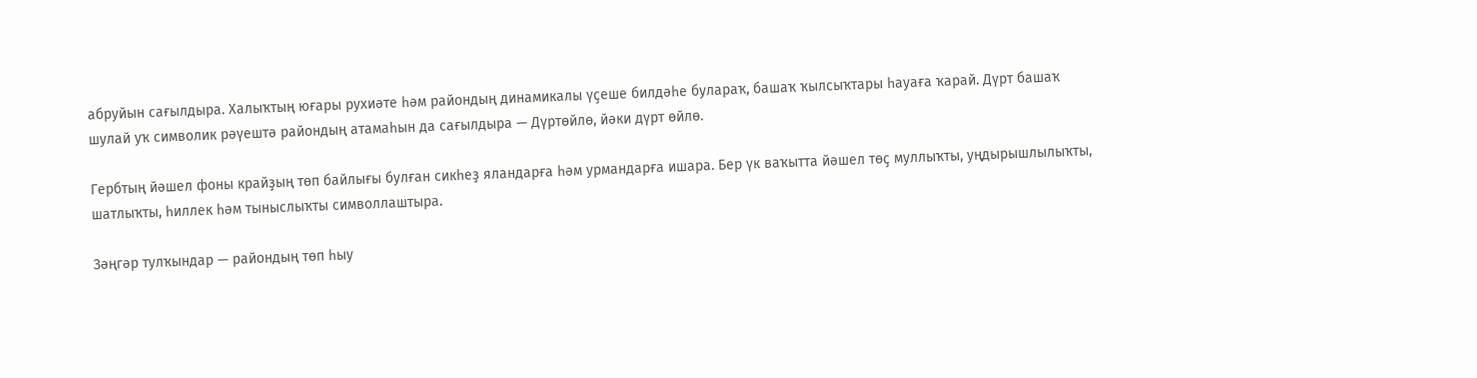абруйын сағылдыра. Халыҡтың юғары рухиәте һәм райондың динамикалы үҫеше билдәһе булараҡ, башаҡ ҡылсыҡтары һауаға ҡарай. Дүрт башаҡ шулай уҡ символик рәүештә райондың атамаһын да сағылдыра — Дүртөйлө, йәки дүрт өйлө.

Гербтың йәшел фоны крайҙың төп байлығы булған сикһеҙ яландарға һәм урмандарға ишара. Бер үк ваҡытта йәшел төҫ муллыҡты, уңдырышлылыҡты, шатлыҡты, һиллек һәм тыныслыҡты символлаштыра.

Зәңгәр тулҡындар — райондың төп һыу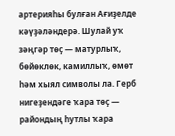артерияһы булған Ағиҙелде кәүҙәләндерә. Шулай уҡ зәңгәр төҫ — матурлыҡ, бөйөклөк, камиллыҡ, өмөт һәм хыял символы ла. Герб нигеҙендәге ҡара төҫ — райондың һутлы ҡара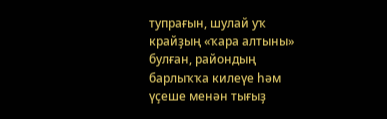тупрағын, шулай уҡ крайҙың «ҡара алтыны» булған, райондың барлыҡҡа килеүе һәм үҫеше менән тығыҙ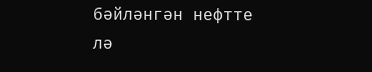бәйләнгән нефтте лә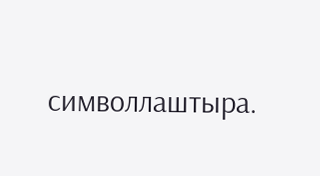символлаштыра.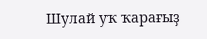Шулай уҡ ҡарағыҙ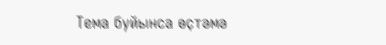Тема буйынса өҫтәмә